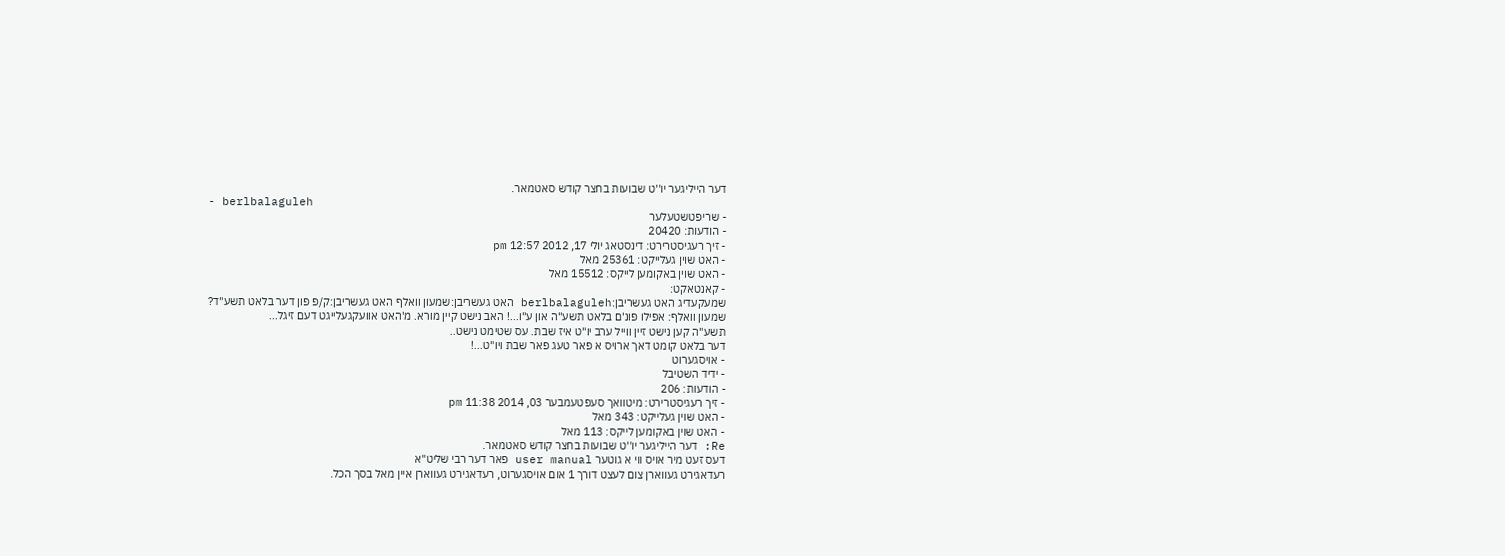דער הייליגער יו''ט שבועות בחצר קודש סאטמאר.
- berlbalaguleh
- שריפטשטעלער
- הודעות: 20420
- זיך רעגיסטרירט: דינסטאג יולי 17, 2012 12:57 pm
- האט שוין געלייקט: 25361 מאל
- האט שוין באקומען לייקס: 15512 מאל
- קאנטאקט:
שמעקעדיג האט געשריבן:berlbalaguleh האט געשריבן:שמעון וואלף האט געשריבן:ק/פ פון דער בלאט תשע"ד?
שמעון וואלף: אפילו פונ'ם בלאט תשע"ה און ע"ו...! האב נישט קיין מורא. מ'האט אוועקגעלייגט דעם זיגל...
תשע"ה קען נישט זיין ווייל ערב יו"ט איז שבת. עס שטימט נישט..
דער בלאט קומט דאך ארויס א פאר טעג פאר שבת ויו"ט...!
- אויסגערוט
- ידיד השטיבל
- הודעות: 206
- זיך רעגיסטרירט: מיטוואך סעפטעמבער 03, 2014 11:38 pm
- האט שוין געלייקט: 343 מאל
- האט שוין באקומען לייקס: 113 מאל
Re: דער הייליגער יו''ט שבועות בחצר קודש סאטמאר.
דעס זעט מיר אויס ווי א גוטער user manual פאר דער רבי שליט"א
רעדאגירט געווארן צום לעצט דורך 1 אום אויסגערוט, רעדאגירט געווארן איין מאל בסך הכל.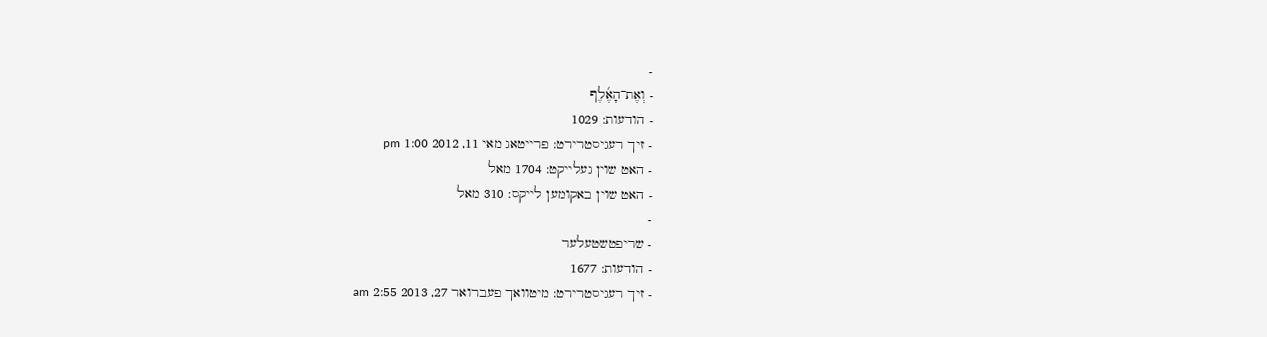-
- וְאֶת־הָאֶ֜לֶף
- הודעות: 1029
- זיך רעגיסטרירט: פרייטאג מאי 11, 2012 1:00 pm
- האט שוין געלייקט: 1704 מאל
- האט שוין באקומען לייקס: 310 מאל
-
- שריפטשטעלער
- הודעות: 1677
- זיך רעגיסטרירט: מיטוואך פעברואר 27, 2013 2:55 am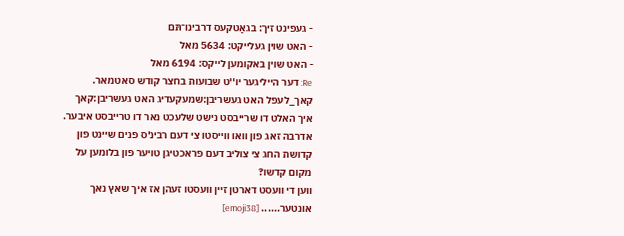- געפינט זיך: בגאַטקעס דרבינו־תּם
- האט שוין געלייקט: 5634 מאל
- האט שוין באקומען לייקס: 6194 מאל
Re: דער הייליגער יו''ט שבועות בחצר קודש סאטמאר.
קאך_לעפל האט געשריבן:שמעקעדיג האט געשריבן:קאך איך האלט דו שרייבסט נישט שלעכט נאר דו טרייבסט איבער.
אדרבה זאג פון וואו ווייסטו צי דעם רבינ'ס פנים שיינט פון קדושת החג צי צוליב דעם פראכטיגן טויער פון בלומען על מקום קדשו?
ווען די וועסט דארטן זיין וועסטו זעהן אז איך שאץ נאך אונטער...... [emoji38]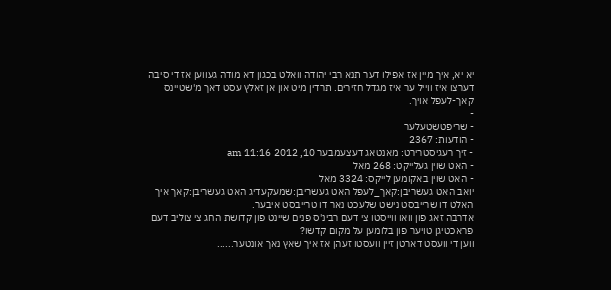יא יא, איך מיין אז אפילו דער תנא רבי יהודה וואלט בכגון דא מודה געווען אז די סיבה דערצו איז ווייל ער איז מגדל חזירים. תרדין מיט און אן זאלץ עסט דאך מ'שטיינס קאך-לעפל אויך.
-
- שריפטשטעלער
- הודעות: 2367
- זיך רעגיסטרירט: מאנטאג דעצעמבער 10, 2012 11:16 am
- האט שוין געלייקט: 268 מאל
- האט שוין באקומען לייקס: 3324 מאל
יואב האט געשריבן:קאך_לעפל האט געשריבן:שמעקעדיג האט געשריבן:קאך איך האלט דו שרייבסט נישט שלעכט נאר דו טרייבסט איבער.
אדרבה זאג פון וואו ווייסטו צי דעם רבינ'ס פנים שיינט פון קדושת החג צי צוליב דעם פראכטיגן טויער פון בלומען על מקום קדשו?
ווען די וועסט דארטן זיין וועסטו זעהן אז איך שאץ נאך אונטער......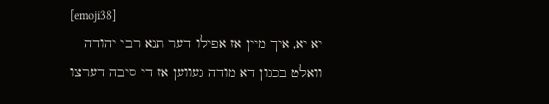[emoji38]
יא יא, איך מיין אז אפילו דער תנא רבי יהודה וואלט בכגון דא מודה געווען אז די סיבה דערצו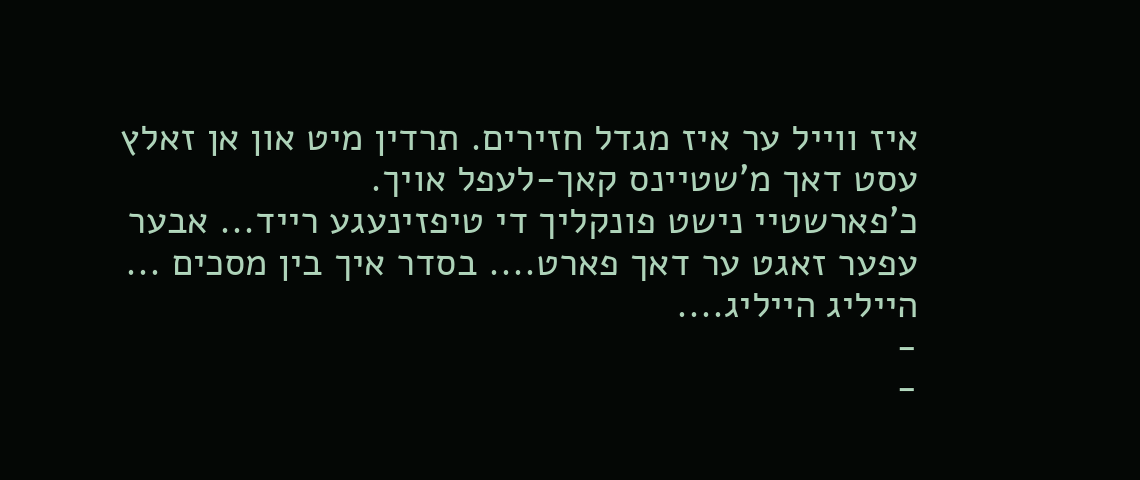איז ווייל ער איז מגדל חזירים. תרדין מיט און אן זאלץ עסט דאך מ'שטיינס קאך-לעפל אויך.
כ'פארשטיי נישט פונקליך די טיפזינעגע רייד... אבער עפער זאגט ער דאך פארט.... בסדר איך בין מסכים ... הייליג הייליג....
-
-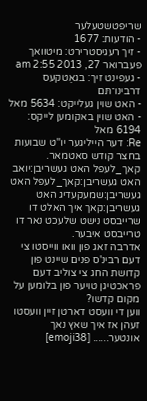שריפטשטעלער
- הודעות: 1677
- זיך רעגיסטרירט: מיטוואך פעברואר 27, 2013 2:55 am
- געפינט זיך: בגאַטקעס דרבינו־תּם
- האט שוין געלייקט: 5634 מאל
- האט שוין באקומען לייקס: 6194 מאל
Re: דער הייליגער יו''ט שבועות בחצר קודש סאטמאר.
קאך_לעפל האט געשריבן:יואב האט געשריבן:קאך_לעפל האט געשריבן:שמעקעדיג האט געשריבן:קאך איך האלט דו שרייבסט נישט שלעכט נאר דו טרייבסט איבער.
אדרבה זאג פון וואו ווייסטו צי דעם רבינ'ס פנים שיינט פון קדושת החג צי צוליב דעם פראכטיגן טויער פון בלומען על מקום קדשו?
ווען די וועסט דארטן זיין וועסטו זעהן אז איך שאץ נאך אונטער...... [emoji38]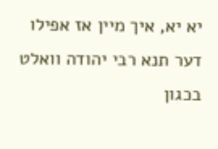יא יא, איך מיין אז אפילו דער תנא רבי יהודה וואלט בכגון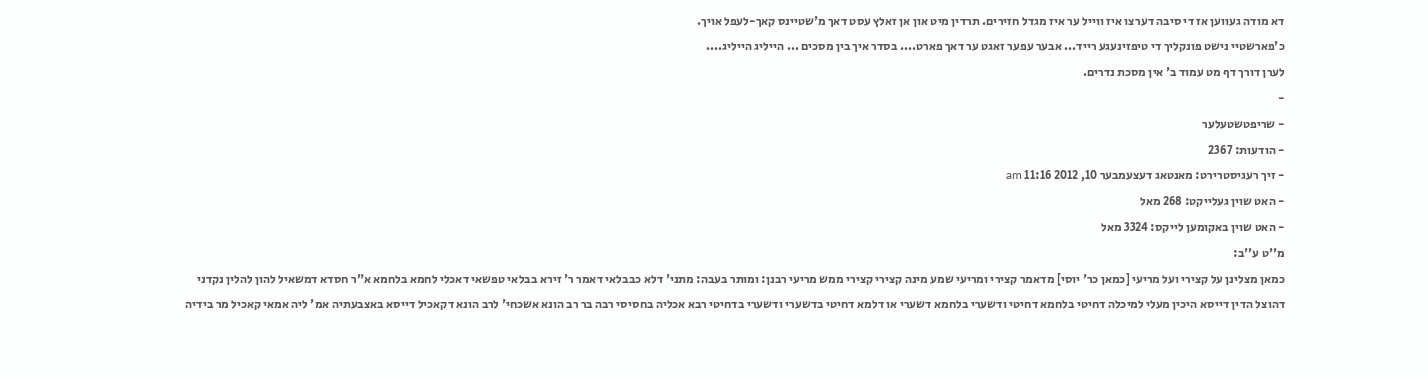דא מודה געווען אז די סיבה דערצו איז ווייל ער איז מגדל חזירים. תרדין מיט און אן זאלץ עסט דאך מ'שטיינס קאך-לעפל אויך.
כ'פארשטיי נישט פונקליך די טיפזינעגע רייד... אבער עפער זאגט ער דאך פארט.... בסדר איך בין מסכים ... הייליג הייליג....
לערן דורך דף מט עמוד ב' אין מסכת נדרים.
-
- שריפטשטעלער
- הודעות: 2367
- זיך רעגיסטרירט: מאנטאג דעצעמבער 10, 2012 11:16 am
- האט שוין געלייקט: 268 מאל
- האט שוין באקומען לייקס: 3324 מאל
מ''ט ע''ב:
כמאן מצלינן על קצירי ועל מריעי [כמאן כר' יוסי] מדאמר קצירי ומריעי שמע מינה קצירי קצירי ממש מריעי רבנן: ומותר בעבה: מתני' דלא כבבלאי דאמר ר' זירא בבלאי טפשאי דאכלי לחמא בלחמא א"ר חסדא דמשאיל להון להלין נקדני דהוצל הדין דייסא היכין מעלי למיכלה דחיטי בלחמא דחיטי ודשערי בלחמא דשערי או דלמא דחיטי בדשערי ודשערי בדחיטי רבא אכליה בחסיסי רבה בר רב הונא אשכחי' לרב הונא דקאכיל דייסא באצבעתיה אמ' ליה אמאי קאכיל מר בידיה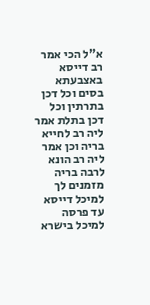א"ל הכי אמר רב דייסא באצבעתא בסים וכל דכן בתרתין וכל דכן בתלת אמר ליה רב לחייא בריה וכן אמר ליה רב הונא לרבה בריה מזמנים לך למיכל דייסא עד פרסה למיכל בישרא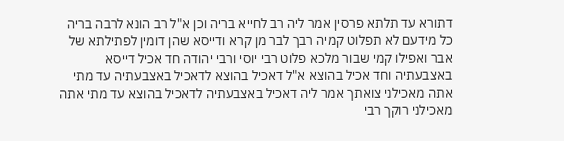דתורא עד תלתא פרסין אמר ליה רב לחייא בריה וכן א"ל רב הונא לרבה בריה כל מידעם לא תפלוט קמיה רבך לבר מן קרא ודייסא שהן דומין לפתילתא של אבר ואפילו קמי שבור מלכא פלוט רבי יוסי ורבי יהודה חד אכיל דייסא באצבעתיה וחד אכיל בהוצא א"ל דאכיל בהוצא לדאכיל באצבעתיה עד מתי אתה מאכילני צואתך אמר ליה דאכיל באצבעתיה לדאכיל בהוצא עד מתי אתה מאכילני רוקך רבי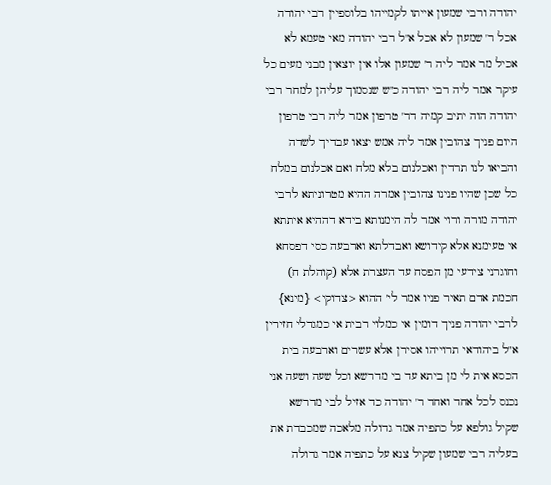יהודה ורבי שמעון אייתו לקמייהו בלוספיין רבי יהודה אכל ר' שמעון לא אכל א"ל רבי יהודה מאי טעמא לא אכיל מר אמר ליה ר' שמעון אלו אין יוצאין מבני מעים כל עיקר אמר ליה רבי יהודה כ"ש שנסמוך עליהן למחר רבי יהודה הוה יתיב קמיה דר' טרפון אמר ליה רבי טרפון היום פניך צהובין אמר ליה אמש יצאו עבדיך לשדה והביאו לנו תרדין ואכלנום בלא מלח ואם אכלנום במלח כל שכן שהיו פנינו צהובין אמרה ההיא מטרוניתא לרבי יהודה מורה ורוי אמר לה הימנותא בידא דההיא איתתא אי טעימנא אלא קידושא ואבדלתא וארבעה כסי דפסחא וחוגרני צידעי מן הפסח עד העצרת אלא (קוהלת ח) חכמת אדם תאיר פניו אמר לי' ההוא <צדוקי> {מינא} לרבי יהודה פניך דומין אי כמלוי רבית אי כמגדלי חזירין א"ל ביהודאי תרוייהו אסירן אלא עשרים וארבעה בית הכסא אית לי מן ביתא עד בי מדרשא וכל שעה ושעה אני נכנס לכל אחד ואחד ר' יהודה כד אזיל לבי מדרשא שקיל גולפא על כתפיה אמר גדולה מלאכה שמכבדת את בעליה רבי שמעון שקיל צנא על כתפיה אמר גדולה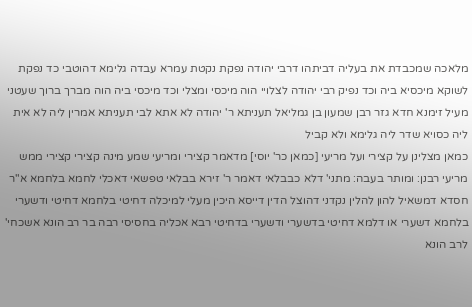מלאכה שמכבדת את בעליה דביתהו דרבי יהודה נפקת נקטת עמרא עבדה גלימא דהוטבי כד נפקת לשוקא מיכסיא ביה וכד נפיק רבי יהודה לצלויי הוה מיכסי ומצלי וכד מיכסי ביה הוה מברך ברוך שעטני מעיל זימנא חדא גזר רבן שמעון בן גמליאל תעניתא ר' יהודה לא אתא לבי תעניתא אמרין ליה לא אית ליה כסויא שדר ליה גלימא ולא קביל
כמאן מצלינן על קצירי ועל מריעי [כמאן כר' יוסי] מדאמר קצירי ומריעי שמע מינה קצירי קצירי ממש מריעי רבנן: ומותר בעבה: מתני' דלא כבבלאי דאמר ר' זירא בבלאי טפשאי דאכלי לחמא בלחמא א"ר חסדא דמשאיל להון להלין נקדני דהוצל הדין דייסא היכין מעלי למיכלה דחיטי בלחמא דחיטי ודשערי בלחמא דשערי או דלמא דחיטי בדשערי ודשערי בדחיטי רבא אכליה בחסיסי רבה בר רב הונא אשכחי' לרב הונא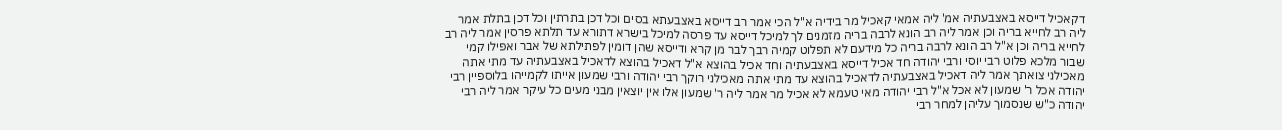דקאכיל דייסא באצבעתיה אמ' ליה אמאי קאכיל מר בידיה א"ל הכי אמר רב דייסא באצבעתא בסים וכל דכן בתרתין וכל דכן בתלת אמר ליה רב לחייא בריה וכן אמר ליה רב הונא לרבה בריה מזמנים לך למיכל דייסא עד פרסה למיכל בישרא דתורא עד תלתא פרסין אמר ליה רב לחייא בריה וכן א"ל רב הונא לרבה בריה כל מידעם לא תפלוט קמיה רבך לבר מן קרא ודייסא שהן דומין לפתילתא של אבר ואפילו קמי שבור מלכא פלוט רבי יוסי ורבי יהודה חד אכיל דייסא באצבעתיה וחד אכיל בהוצא א"ל דאכיל בהוצא לדאכיל באצבעתיה עד מתי אתה מאכילני צואתך אמר ליה דאכיל באצבעתיה לדאכיל בהוצא עד מתי אתה מאכילני רוקך רבי יהודה ורבי שמעון אייתו לקמייהו בלוספיין רבי יהודה אכל ר' שמעון לא אכל א"ל רבי יהודה מאי טעמא לא אכיל מר אמר ליה ר' שמעון אלו אין יוצאין מבני מעים כל עיקר אמר ליה רבי יהודה כ"ש שנסמוך עליהן למחר רבי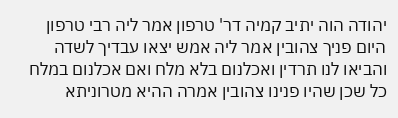יהודה הוה יתיב קמיה דר' טרפון אמר ליה רבי טרפון היום פניך צהובין אמר ליה אמש יצאו עבדיך לשדה והביאו לנו תרדין ואכלנום בלא מלח ואם אכלנום במלח כל שכן שהיו פנינו צהובין אמרה ההיא מטרוניתא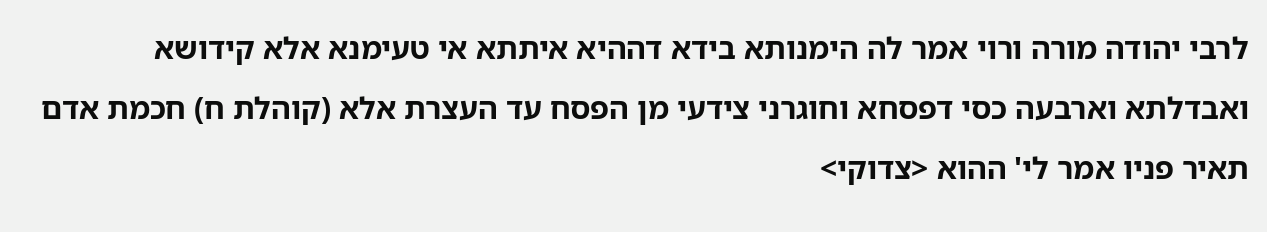לרבי יהודה מורה ורוי אמר לה הימנותא בידא דההיא איתתא אי טעימנא אלא קידושא ואבדלתא וארבעה כסי דפסחא וחוגרני צידעי מן הפסח עד העצרת אלא (קוהלת ח) חכמת אדם תאיר פניו אמר לי' ההוא <צדוקי>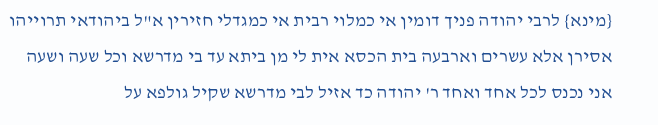{מינא} לרבי יהודה פניך דומין אי כמלוי רבית אי כמגדלי חזירין א"ל ביהודאי תרוייהו אסירן אלא עשרים וארבעה בית הכסא אית לי מן ביתא עד בי מדרשא וכל שעה ושעה אני נכנס לכל אחד ואחד ר' יהודה כד אזיל לבי מדרשא שקיל גולפא על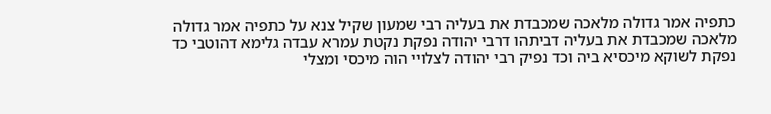כתפיה אמר גדולה מלאכה שמכבדת את בעליה רבי שמעון שקיל צנא על כתפיה אמר גדולה מלאכה שמכבדת את בעליה דביתהו דרבי יהודה נפקת נקטת עמרא עבדה גלימא דהוטבי כד נפקת לשוקא מיכסיא ביה וכד נפיק רבי יהודה לצלויי הוה מיכסי ומצלי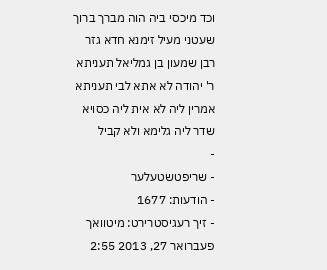וכד מיכסי ביה הוה מברך ברוך שעטני מעיל זימנא חדא גזר רבן שמעון בן גמליאל תעניתא ר' יהודה לא אתא לבי תעניתא אמרין ליה לא אית ליה כסויא שדר ליה גלימא ולא קביל
-
- שריפטשטעלער
- הודעות: 1677
- זיך רעגיסטרירט: מיטוואך פעברואר 27, 2013 2:55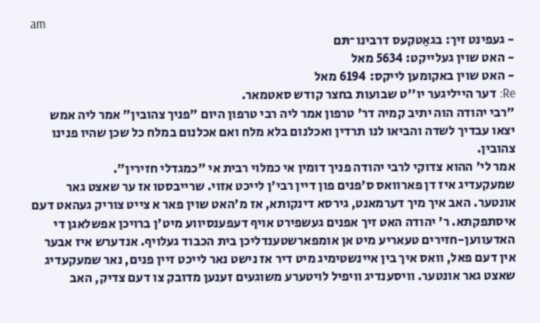am
- געפינט זיך: בגאַטקעס דרבינו־תּם
- האט שוין געלייקט: 5634 מאל
- האט שוין באקומען לייקס: 6194 מאל
Re: דער הייליגער יו''ט שבועות בחצר קודש סאטמאר.
"רבי יהודה הוה יתיב קמיה דר' טרפון אמר ליה רבי טרפון היום "פניך צהובין" אמר ליה אמש יצאו עבדיך לשדה והביאו לנו תרדין ואכלנום בלא מלח ואם אכלנום במלח כל שכן שהיו פנינו צהובין.
אמר לי' ההוא צדוקי לרבי יהודה פניך דומין אי כמלוי רבית אי "כמגדלי חזירין".
שמעקעדיג איז דן פארוואס ס'פנים פון דיין רבי'ן לייכט אזוי. שרייבסטו אז ער שאצט גאר אונטער. האב איך מיך דערמאנט, גירסא דינקותא, אז מ'האט שוין פאר א צייט צוריק געהאט דעם איסתפקתא. ר' יהודה האט זיך אפנים געשפירט אויף דעפענסיווע מיט'ן ברויכן אפשלאגן די האדעווען-חזירים טעאריע מיט אן אומפארשטענדליכן בית הכבוד געלויף. אנדערש איז אבער אין דעם פאל, וואס איך בין איינשטימיג מיט דיר אז נישט נאר לייכט זיין פנים, נאר שמעקעדיג שאצט גאר אונטער. וויסענדיג וויפיל לויטערע משוגעים זענען מדובק צו דעם צדיק, האב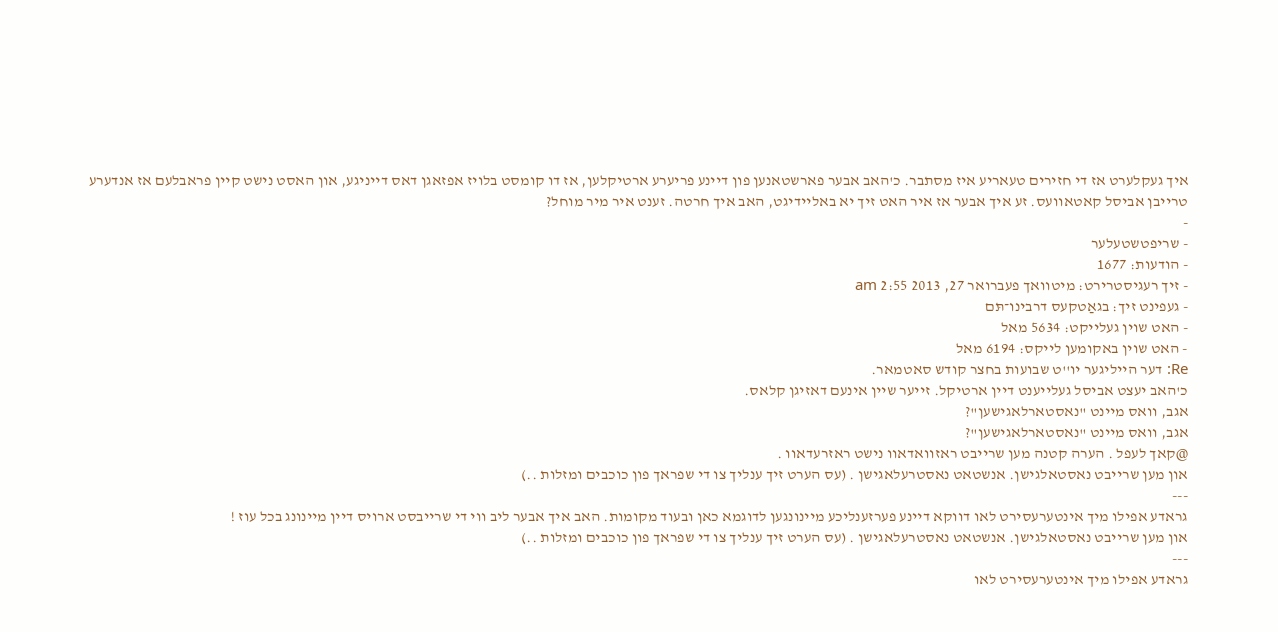איך געקלערט אז די חזירים טעאריע איז מסתבר. כ'האב אבער פארשטאנען פון דיינע פריערע ארטיקלען, אז דו קומסט בלויז אפזאגן דאס דייניגע, און האסט נישט קיין פראבלעם אז אנדערע טרייבן אביסל קאטאוועס. זע איך אבער אז איר האט זיך יא באליידיגט, האב איך חרטה. זענט איר מיר מוחל?
-
- שריפטשטעלער
- הודעות: 1677
- זיך רעגיסטרירט: מיטוואך פעברואר 27, 2013 2:55 am
- געפינט זיך: בגאַטקעס דרבינו־תּם
- האט שוין געלייקט: 5634 מאל
- האט שוין באקומען לייקס: 6194 מאל
Re: דער הייליגער יו''ט שבועות בחצר קודש סאטמאר.
כ'האב יעצט אביסל געלייענט דיין ארטיקל. זייער שיין אינעם דאזיגן קלאס.
אגב, וואס מיינט "נאסטארלאגישען"?
אגב, וואס מיינט "נאסטארלאגישען"?
@קאך לעפל . הערה קטנה מען שרייבט ראזוואדאוו נישט ראזרעדאוו .
און מען שרייבט נאסטאלגישן. אנשטאט נאסטרעלאגישן . (עס הערט זיך ענליך צו די שפראך פון כוכבים ומזלות ..)
---
גראדע אפילו מיך אינטערעסירט לאו דווקא דיינע פערזענליכע מיינונגען לדוגמא כאן ובעוד מקומות. האב איך אבער ליב ווי די שרייבסט ארויס דיין מיינונג בכל עוז !
און מען שרייבט נאסטאלגישן. אנשטאט נאסטרעלאגישן . (עס הערט זיך ענליך צו די שפראך פון כוכבים ומזלות ..)
---
גראדע אפילו מיך אינטערעסירט לאו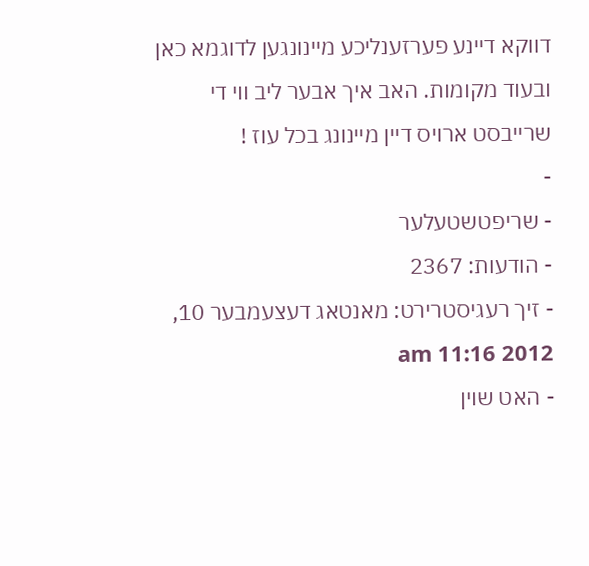דווקא דיינע פערזענליכע מיינונגען לדוגמא כאן ובעוד מקומות. האב איך אבער ליב ווי די שרייבסט ארויס דיין מיינונג בכל עוז !
-
- שריפטשטעלער
- הודעות: 2367
- זיך רעגיסטרירט: מאנטאג דעצעמבער 10, 2012 11:16 am
- האט שוין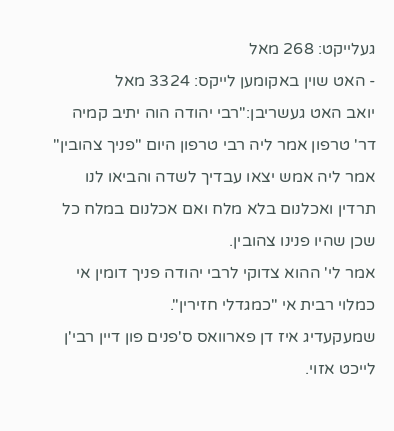געלייקט: 268 מאל
- האט שוין באקומען לייקס: 3324 מאל
יואב האט געשריבן:"רבי יהודה הוה יתיב קמיה דר' טרפון אמר ליה רבי טרפון היום "פניך צהובין" אמר ליה אמש יצאו עבדיך לשדה והביאו לנו תרדין ואכלנום בלא מלח ואם אכלנום במלח כל שכן שהיו פנינו צהובין.
אמר לי' ההוא צדוקי לרבי יהודה פניך דומין אי כמלוי רבית אי "כמגדלי חזירין".
שמעקעדיג איז דן פארוואס ס'פנים פון דיין רבי'ן לייכט אזוי.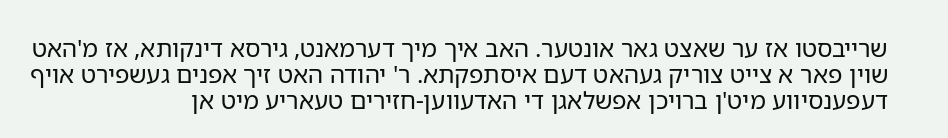שרייבסטו אז ער שאצט גאר אונטער. האב איך מיך דערמאנט, גירסא דינקותא, אז מ'האט שוין פאר א צייט צוריק געהאט דעם איסתפקתא. ר' יהודה האט זיך אפנים געשפירט אויף דעפענסיווע מיט'ן ברויכן אפשלאגן די האדעווען-חזירים טעאריע מיט אן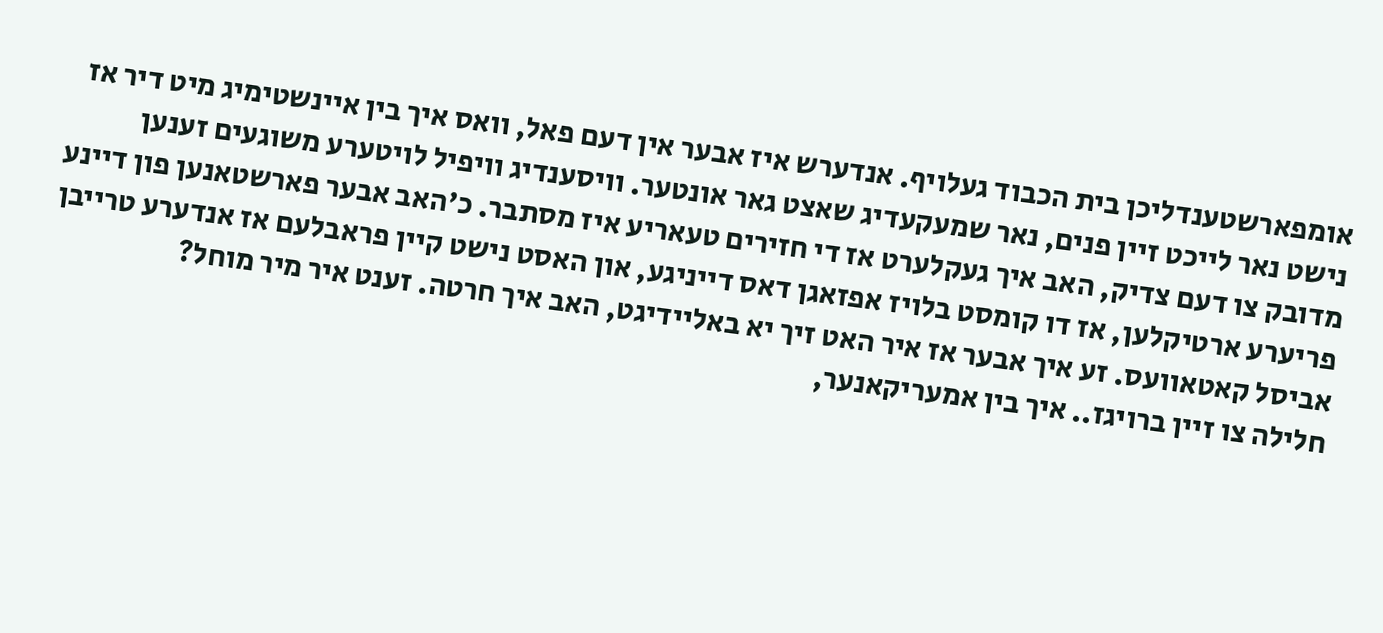אומפארשטענדליכן בית הכבוד געלויף. אנדערש איז אבער אין דעם פאל, וואס איך בין איינשטימיג מיט דיר אז נישט נאר לייכט זיין פנים, נאר שמעקעדיג שאצט גאר אונטער. וויסענדיג וויפיל לויטערע משוגעים זענען מדובק צו דעם צדיק, האב איך געקלערט אז די חזירים טעאריע איז מסתבר. כ'האב אבער פארשטאנען פון דיינע פריערע ארטיקלען, אז דו קומסט בלויז אפזאגן דאס דייניגע, און האסט נישט קיין פראבלעם אז אנדערע טרייבן אביסל קאטאוועס. זע איך אבער אז איר האט זיך יא באליידיגט, האב איך חרטה. זענט איר מיר מוחל?
חלילה צו זיין ברויגז.. איך בין אמעריקאנער,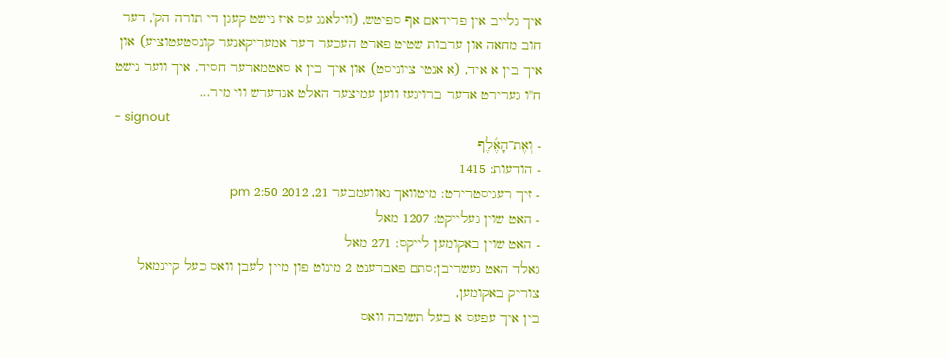איך גלייב אין פרידאם אף ספיטש, (ווילאנג עס איז נישט קעגן די תורה הק', דער חוב מחאה און ערבות שטיט פארט העכער דער אמעריקאנער קונסטעטוציע) און איך בין א איד, (א אנטי ציוניסט) און איך בין א סאטמארער חסיד. איך ווער נישט ח''ו גערירט אדער ברויגעז ווען עמיצער האלט אנדערש ווי מיר...
- signout
- וְאֶת־הָאֶ֜לֶף
- הודעות: 1415
- זיך רעגיסטרירט: מיטוואך נאוועמבער 21, 2012 2:50 pm
- האט שוין געלייקט: 1207 מאל
- האט שוין באקומען לייקס: 271 מאל
גאלד האט געשריבן:סתם פאברענט 2 מינוט פון מיין לעבן וואס כעל קיינמאל צוריק באקומען,
בין איך עפעס א בעל תשובה וואס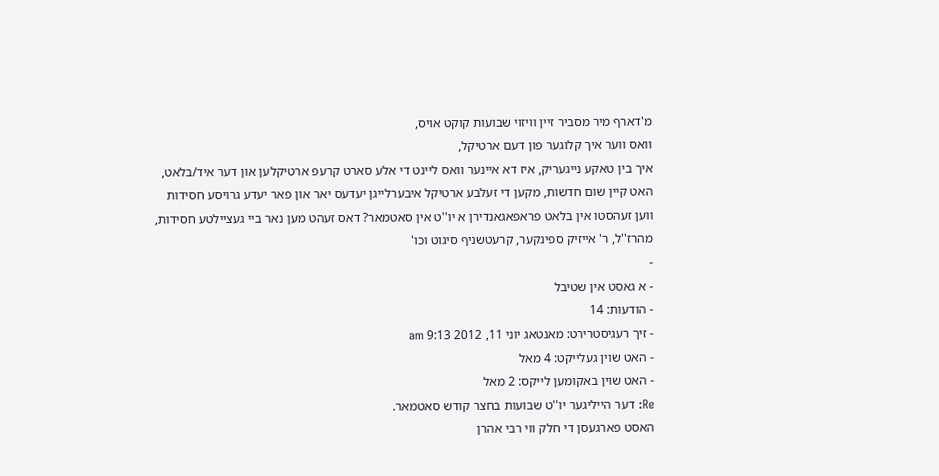מ'דארף מיר מסביר זיין וויזוי שבועות קוקט אויס,
וואס ווער איך קלוגער פון דעם ארטיקל,
איך בין טאקע נייגעריק, איז דא איינער וואס ליינט די אלע סארט קרעפ ארטיקלען און דער איד/בלאט, האט קיין שום חדשות, מקען די זעלבע ארטיקל איבערלייגן יעדעס יאר און פאר יעדע גרויסע חסידות
ווען זעהסטו אין בלאט פראפאגאנדירן א יו''ט אין סאטמאר? דאס זעהט מען נאר ביי געציילטע חסידות, מהרז''ל, ר' אייזיק ספינקער, קרעטשניף סיגוט וכו'
-
- א גאסט אין שטיבל
- הודעות: 14
- זיך רעגיסטרירט: מאנטאג יוני 11, 2012 9:13 am
- האט שוין געלייקט: 4 מאל
- האט שוין באקומען לייקס: 2 מאל
Re: דער הייליגער יו''ט שבועות בחצר קודש סאטמאר.
האסט פארגעסן די חלק ווי רבי אהרן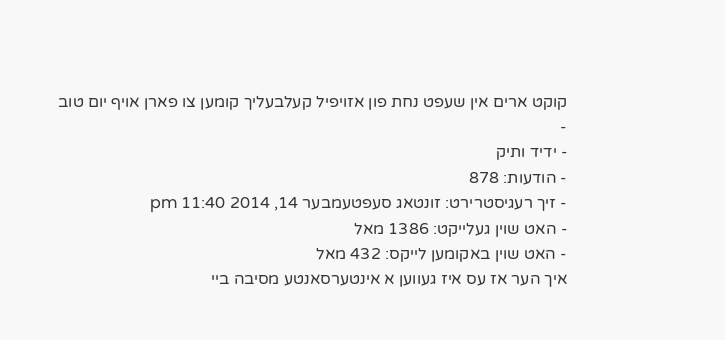קוקט ארים אין שעפט נחת פון אזויפיל קעלבעליך קומען צו פארן אויף יום טוב
-
- ידיד ותיק
- הודעות: 878
- זיך רעגיסטרירט: זונטאג סעפטעמבער 14, 2014 11:40 pm
- האט שוין געלייקט: 1386 מאל
- האט שוין באקומען לייקס: 432 מאל
איך הער אז עס איז געווען א אינטערסאנטע מסיבה ביי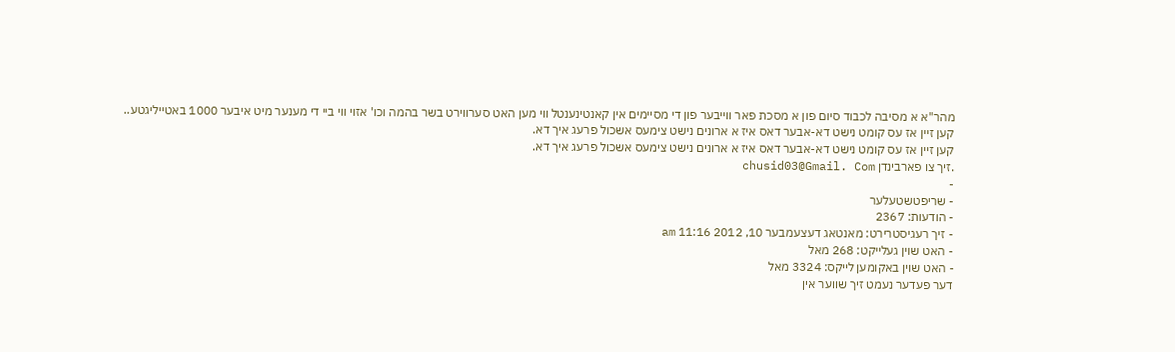מהר"א א מסיבה לכבוד סיום פון א מסכת פאר ווייבער פון די מסיימים אין קאנטינענטל ווי מען האט סערווירט בשר בהמה וכו' אזוי ווי ביי די מענער מיט איבער 1000 באטייליגטע..
קען זיין אז עס קומט נישט דא-אבער דאס איז א ארונים נישט צימעס אשכול פרעג איך דא.
קען זיין אז עס קומט נישט דא-אבער דאס איז א ארונים נישט צימעס אשכול פרעג איך דא.
.זיך צו פארבינדן chusid03@Gmail. Com
-
- שריפטשטעלער
- הודעות: 2367
- זיך רעגיסטרירט: מאנטאג דעצעמבער 10, 2012 11:16 am
- האט שוין געלייקט: 268 מאל
- האט שוין באקומען לייקס: 3324 מאל
דער פעדער נעמט זיך שווער אין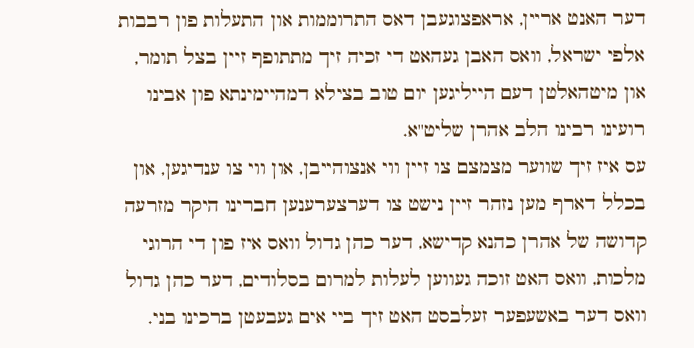דער האנט אריין, אראפצוגעבן דאס התרוממות און התעלות פון רבבות אלפי ישראל, וואס האבן געהאט די זכיה זיך מתתופף זיין בצל תומר, און מיטהאלטן דעם הייליגען יום טוב בצילא דמהיימינתא פון אבינו רועינו רבינו הלב אהרן שליט''א.
עס איז זיך שווער מצמצם צו זיין ווי אנצוהייבן, און ווי צו ענדיגען, און בכלל דארף מען נזהר זיין נישט צו דערצערענען חברינו היקר מזרעה קדושה של אהרן כהנא קדישא, דער כהן גדול וואס איז פון די הרוגי מלכות, וואס האט זוכה געווען לעלות למרום בסלודים, דער כהן גדול וואס דער באשעפער זעלבסט האט זיך ביי אים געבעטן ברכינו בני.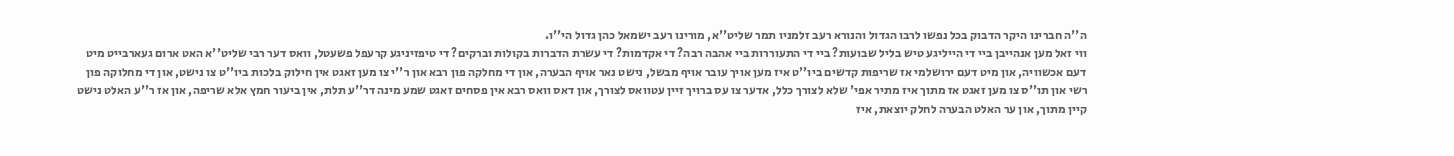ה''ה חברינו היקר הדבוק בכל נפשו לרבו הגדול והנורא רעב זלמניו תמר שליט''א, מורינו רעב ישמאל כהן גדול הי''ו.
ווי זאל מען אנהייבן ביי די הייליגע טיש בליל שבועות? ביי די התעוררות ביי אהבה רבה? די אקדמות? די עשרת הדברות בקולות וברקים? די טיפזיניגע קרעפל פשעטל, וואס דער רבי שליט''א האט ארום געארבייט מיט דעם אכשוויה, און מיט דעם ירושלמי אז שריפות קדשים ביו''ט איז מען אויך עובר אויף מבשל, נישט נאר אויף הבערה, און די מחלקה פון רבא און ר''י צו מען זאגט אין חילוק בלכות ביו''ט צו נישט, און די מחלוקה פון רשי און תו''ס צו מען זאגט אז מתוך איז מתיר אפי' שלא לצורך כלל, אדער צו עס ברויך זיין עטוואס לצורך, און דאס וואס רבא אין פסחים זאגט שמע מינה דר''ע תלת, אין ביעור חמץ אלא שריפה, און אז ר''ע האלט נישט קיין מתוך, און ער האלט הבערה לחלק יוצאת, איז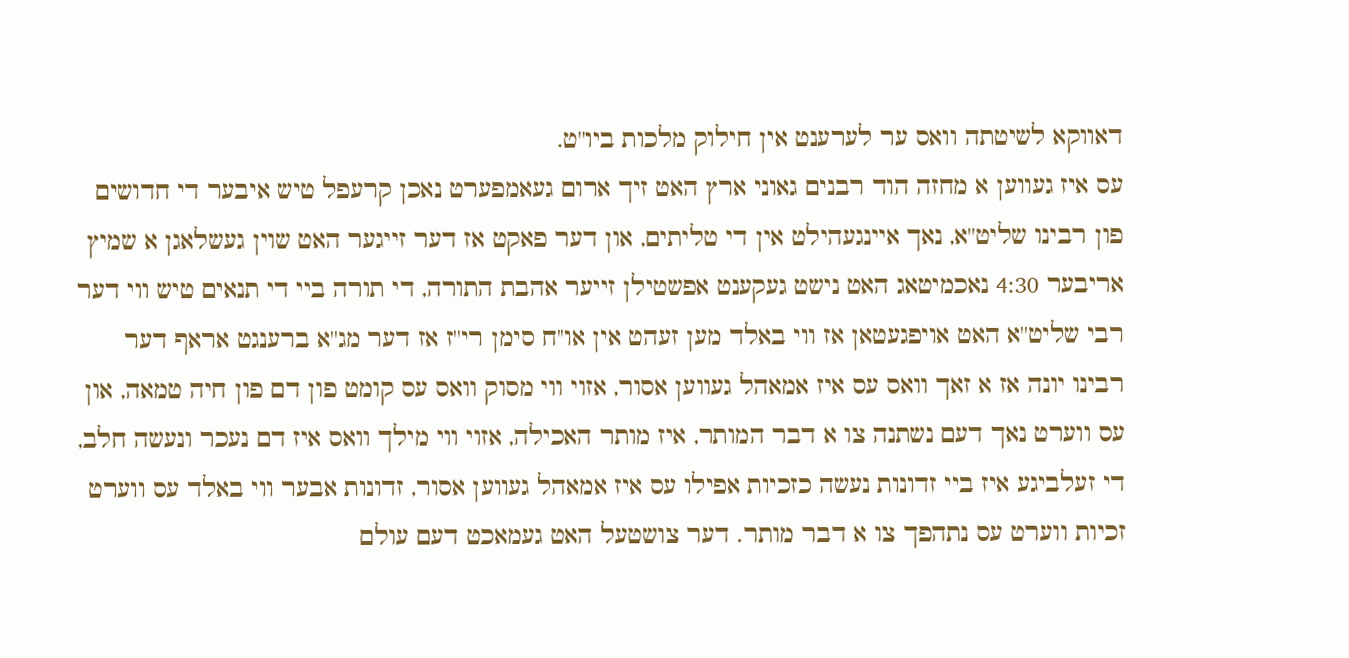דאווקא לשיטתה וואס ער לערענט אין חילוק מלכות ביו''ט.
עס איז געווען א מחזה הוד רבנים גאוני ארץ האט זיך ארום געאמפערט נאכן קרעפל טיש איבער די חדושים פון רבינו שליט''א, נאך איינגעהילט אין די טליתים, און דער פאקט אז דער זייגער האט שוין געשלאגן א שמיץ אריבער 4:30 נאכמיטאג האט נישט געקענט אפשטילן זייער אהבת התורה, די תורה ביי די תנאים טיש ווי דער רבי שליט''א האט אויפגעטאן אז ווי באלד מען זעהט אין או''ח סימן רי''ז אז דער מג''א ברענגט אראף דער רבינו יונה אז א זאך וואס עס איז אמאהל געווען אסור, אזוי ווי מסוק וואס עס קומט פון דם פון חיה טמאה, און עס ווערט נאך דעם נשתנה צו א דבר המותר, איז מותר האכילה, אזוי ווי מילך וואס איז דם נעכר ונעשה חלב, די זעלביגע איז ביי זדונות נעשה כזכיות אפילו עס איז אמאהל געווען אסור, זדונות אבער ווי באלד עס ווערט זכיות ווערט עס נתהפך צו א דבר מותר. דער צושטעל האט געמאכט דעם עולם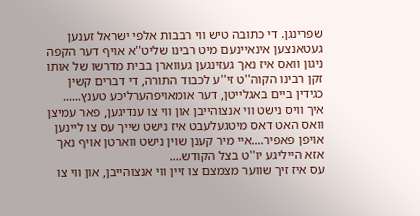שפרינגן. די כתובה טיש ווי רבבות אלפי ישראל זענען געטאנצען אינאיינעם מיט רבינו שליט''א אויף דער הקפה ניגון וואס איז נאך געזינגען געווארן בבית מדרשו של אותו זקן רבינו הקוה''ט זי''ע לכבוד התורה, די דברים קשין כגידין ביים באגלייטן, דער אומאויפהערליכע טענץ......
איך וויס נישט ווי אנצוהייבן און ווי צו ענדיגען, פאר עמיצן וואס האט דאס מיטגעלעבט איז נישט שייך עס צו ליינען אויפן פאפיר....איי מיר קענן שוין נישט ווארטן אויף נאך אזא הייליגע יו''ט בצל הקודש....
עס איז זיך שווער מצמצם צו זיין ווי אנצוהייבן, און ווי צו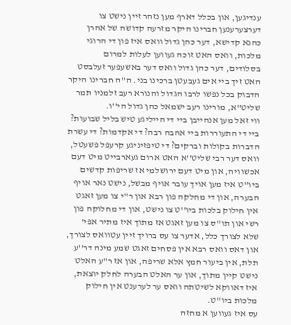ענדיגען, און בכלל דארף מען נזהר זיין נישט צו דערצערענען חברינו היקר מזרעה קדושה של אהרן כהנא קדישא, דער כהן גדול וואס איז פון די הרוגי מלכות, וואס האט זוכה געווען לעלות למרום בסלודים, דער כהן גדול וואס דער באשעפער זעלבסט האט זיך ביי אים געבעטן ברכינו בני. ה''ה חברינו היקר הדבוק בכל נפשו לרבו הגדול והנורא רעב זלמניו תמר שליט''א, מורינו רעב ישמאל כהן גדול הי''ו.
ווי זאל מען אנהייבן ביי די הייליגע טיש בליל שבועות? ביי די התעוררות ביי אהבה רבה? די אקדמות? די עשרת הדברות בקולות וברקים? די טיפזיניגע קרעפל פשעטל, וואס דער רבי שליט''א האט ארום געארבייט מיט דעם אכשוויה, און מיט דעם ירושלמי אז שריפות קדשים ביו''ט איז מען אויך עובר אויף מבשל, נישט נאר אויף הבערה, און די מחלקה פון רבא און ר''י צו מען זאגט אין חילוק בלכות ביו''ט צו נישט, און די מחלוקה פון רשי און תו''ס צו מען זאגט אז מתוך איז מתיר אפי' שלא לצורך כלל, אדער צו עס ברויך זיין עטוואס לצורך, און דאס וואס רבא אין פסחים זאגט שמע מינה דר''ע תלת, אין ביעור חמץ אלא שריפה, און אז ר''ע האלט נישט קיין מתוך, און ער האלט הבערה לחלק יוצאת, איז דאווקא לשיטתה וואס ער לערענט אין חילוק מלכות ביו''ט.
עס איז געווען א מחזה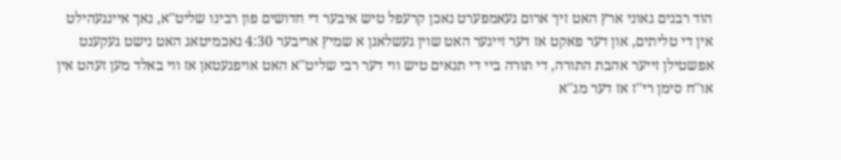הוד רבנים גאוני ארץ האט זיך ארום געאמפערט נאכן קרעפל טיש איבער די חדושים פון רבינו שליט''א, נאך איינגעהילט אין די טליתים, און דער פאקט אז דער זייגער האט שוין געשלאגן א שמיץ אריבער 4:30 נאכמיטאג האט נישט געקענט אפשטילן זייער אהבת התורה, די תורה ביי די תנאים טיש ווי דער רבי שליט''א האט אויפגעטאן אז ווי באלד מען זעהט אין או''ח סימן רי''ז אז דער מג''א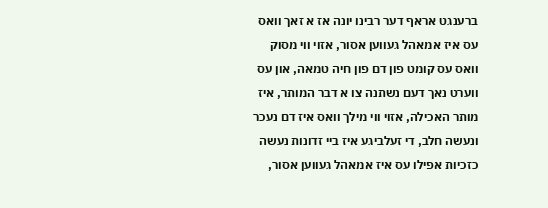ברענגט אראף דער רבינו יונה אז א זאך וואס עס איז אמאהל געווען אסור, אזוי ווי מסוק וואס עס קומט פון דם פון חיה טמאה, און עס ווערט נאך דעם נשתנה צו א דבר המותר, איז מותר האכילה, אזוי ווי מילך וואס איז דם נעכר ונעשה חלב, די זעלביגע איז ביי זדונות נעשה כזכיות אפילו עס איז אמאהל געווען אסור,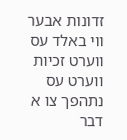זדונות אבער ווי באלד עס ווערט זכיות ווערט עס נתהפך צו א דבר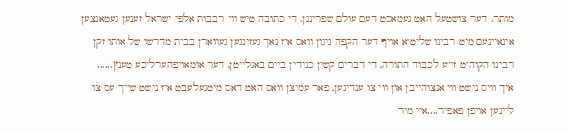מותר. דער צושטעל האט געמאכט דעם עולם שפרינגן. די כתובה טיש ווי רבבות אלפי ישראל זענען געטאנצען אינאיינעם מיט רבינו שליט''א אויף דער הקפה ניגון וואס איז נאך געזינגען געווארן בבית מדרשו של אותו זקן רבינו הקוה''ט זי''ע לכבוד התורה, די דברים קשין כגידין ביים באגלייטן, דער אומאויפהערליכע טענץ......
איך וויס נישט ווי אנצוהייבן און ווי צו ענדיגען, פאר עמיצן וואס האט דאס מיטגעלעבט איז נישט שייך עס צו ליינען אויפן פאפיר....איי מיר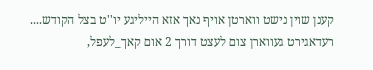קענן שוין נישט ווארטן אויף נאך אזא הייליגע יו''ט בצל הקודש....
רעדאגירט געווארן צום לעצט דורך 2 אום קאך_לעפל,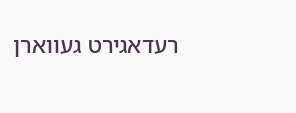רעדאגירט געווארן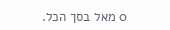0 מאל בסך הכל.